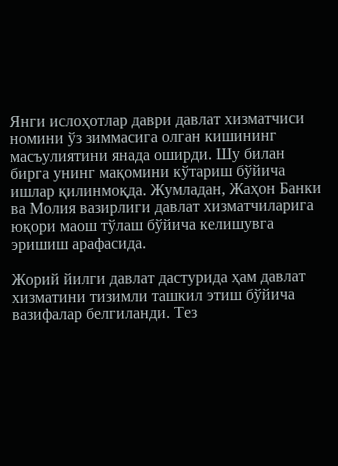Янги ислоҳотлар даври давлат хизматчиси номини ўз зиммасига олган кишининг масъулиятини янада оширди. Шу билан бирга унинг мақомини кўтариш бўйича ишлар қилинмоқда. Жумладан, Жаҳон Банки ва Молия вазирлиги давлат хизматчиларига юқори маош тўлаш бўйича келишувга эришиш арафасида.

Жорий йилги давлат дастурида ҳам давлат хизматини тизимли ташкил этиш бўйича вазифалар белгиланди. Тез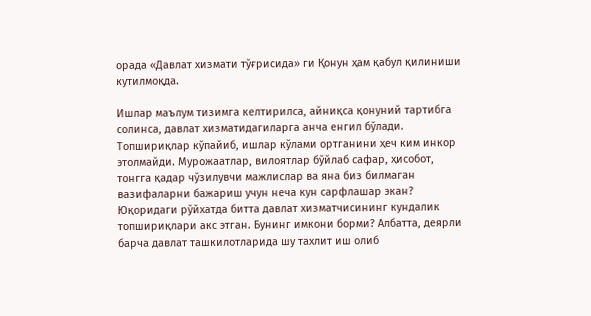орада «Давлат хизмати тўғрисида» ги Қонун ҳам қабул қилиниши кутилмоқда.

Ишлар маълум тизимга келтирилса, айниқса қонуний тартибга солинса, давлат хизматидагиларга анча енгил бўлади. Топшириқлар кўпайиб, ишлар кўлами ортганини ҳеч ким инкор этолмайди. Мурожаатлар, вилоятлар бўйлаб сафар, ҳисобот, тонгга қадар чўзилувчи мажлислар ва яна биз билмаган вазифаларни бажариш учун неча кун сарфлашар экан? Юқоридаги рўйхатда битта давлат хизматчисининг кундалик топшириқлари акс этган. Бунинг имкони борми? Албатта, деярли барча давлат ташкилотларида шу тахлит иш олиб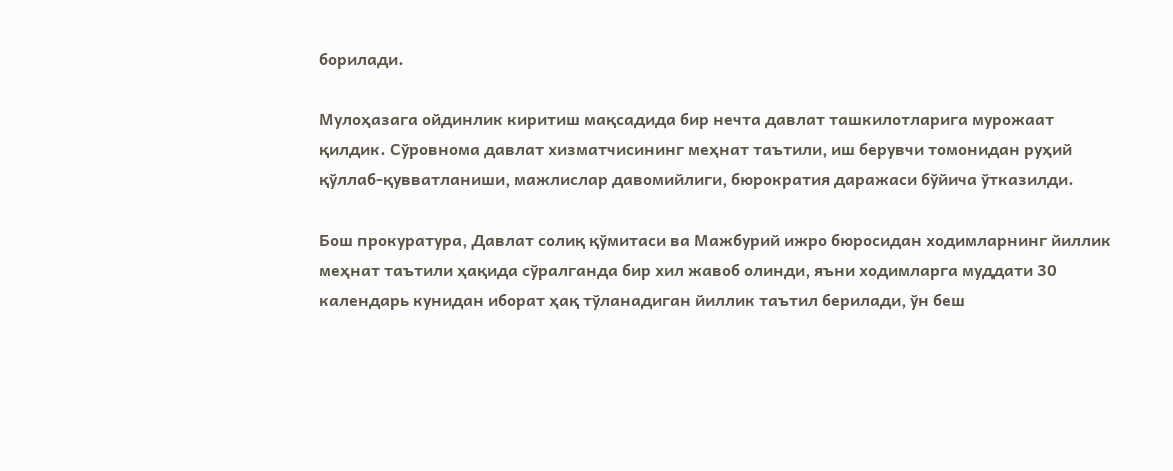борилади.

Мулоҳазага ойдинлик киритиш мақсадида бир нечта давлат ташкилотларига мурожаат қилдик. Сўровнома давлат хизматчисининг меҳнат таътили, иш берувчи томонидан руҳий қўллаб-қувватланиши, мажлислар давомийлиги, бюрократия даражаси бўйича ўтказилди.

Бош прокуратура, Давлат солиқ қўмитаси ва Мажбурий ижро бюросидан ходимларнинг йиллик меҳнат таътили ҳақида сўралганда бир хил жавоб олинди, яъни ходимларга муддати 30 календарь кунидан иборат ҳақ тўланадиган йиллик таътил берилади, ўн беш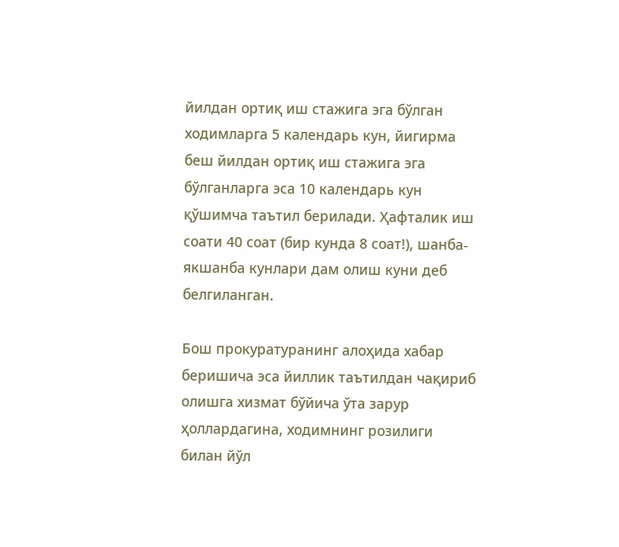йилдан ортиқ иш стажига эга бўлган ходимларга 5 календарь кун, йигирма беш йилдан ортиқ иш стажига эга бўлганларга эса 10 календарь кун қўшимча таътил берилади. Ҳафталик иш соати 40 соат (бир кунда 8 соат!), шанба-якшанба кунлари дам олиш куни деб белгиланган.

Бош прокуратуранинг алоҳида хабар беришича эса йиллик таътилдан чақириб олишга хизмат бўйича ўта зарур ҳоллардагина, ходимнинг розилиги билан йўл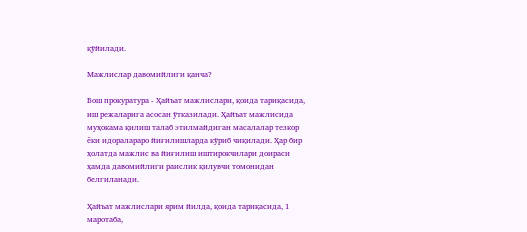қўйилади.

Мажлислар давомийлиги қанча?

Бош прокуратура - Ҳайъат мажлислари, қоида тариқасида, иш режаларига асосан ўтказилади. Ҳайъат мажлисида муҳокама қилиш талаб этилмайдиган масалалар тезкор ёки идоралараро йиғилишларда кўриб чиқилади. Ҳар бир ҳолатда мажлис ва йиғилиш иштирокчилари доираси ҳамда давомийлиги раислик қилувчи томонидан белгиланади.

Ҳайъат мажлислари ярим йилда, қоида тариқасида, 1 маротаба,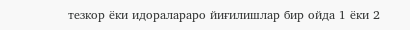тезкор ёки идоралараро йиғилишлар бир ойда 1 ёки 2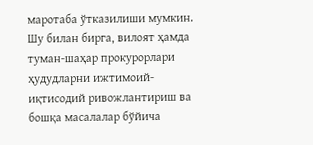маротаба ўтказилиши мумкин. Шу билан бирга, вилоят ҳамда туман-шаҳар прокурорлари ҳудудларни ижтимоий-иқтисодий ривожлантириш ва бошқа масалалар бўйича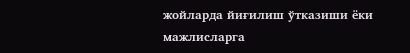жойларда йиғилиш ўтказиши ёки мажлисларга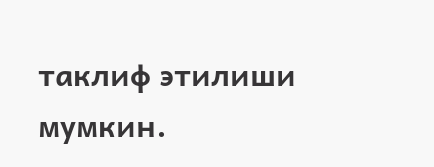таклиф этилиши мумкин.